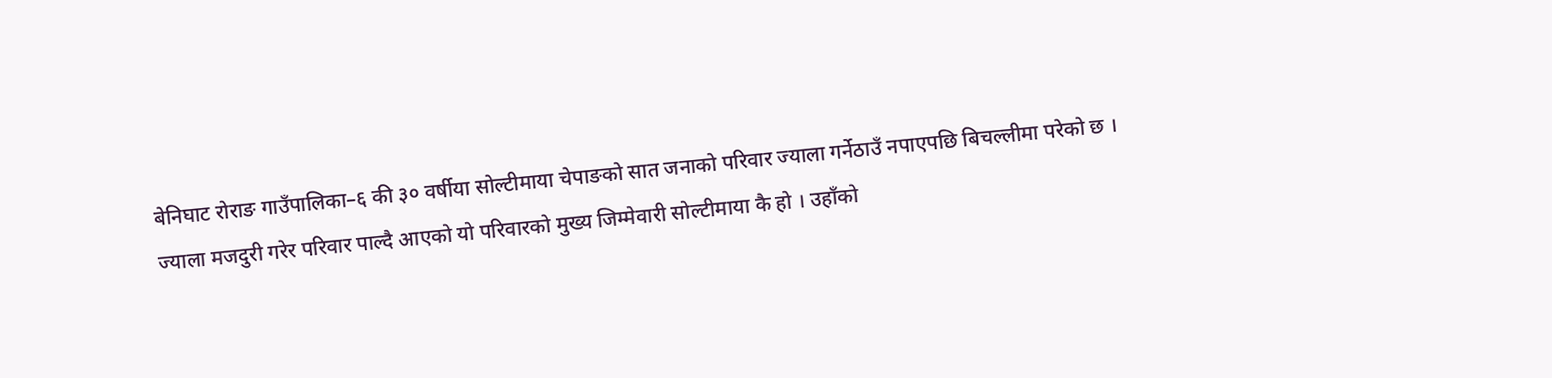बेनिघाट रोराङ गाउँपालिका–६ की ३० वर्षीया सोल्टीमाया चेपाङको सात जनाको परिवार ज्याला गर्नेठाउँ नपाएपछि बिचल्लीमा परेको छ ।
ज्याला मजदुरी गरेर परिवार पाल्दै आएको यो परिवारको मुख्य जिम्मेवारी सोल्टीमाया कै हो । उहाँको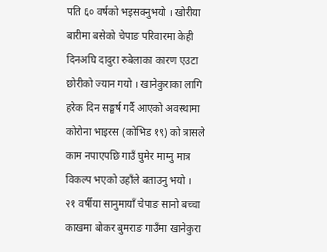पति ६० वर्षको भइसक्नुभयो । खोरीया बारीमा बसेको चेपाङ परिवारमा केही दिनअघि दादुरा रुबेलाका कारण एउटा छोरीको ज्यान गयो । खानेकुराका लागि हरेक दिन सङ्घर्ष गर्दै आएको अवस्थामा कोरोना भाइरस (कोभिड १९) को त्रासले काम नपाएपछि गाउँ घुमेर माग्नु मात्र विकल्प भएको उहाँले बताउनु भयो ।
२१ वर्षीया सानुमायाँ चेपाङ सानो बच्चा काखमा बोकर बुमराङ गाउँमा खानेकुरा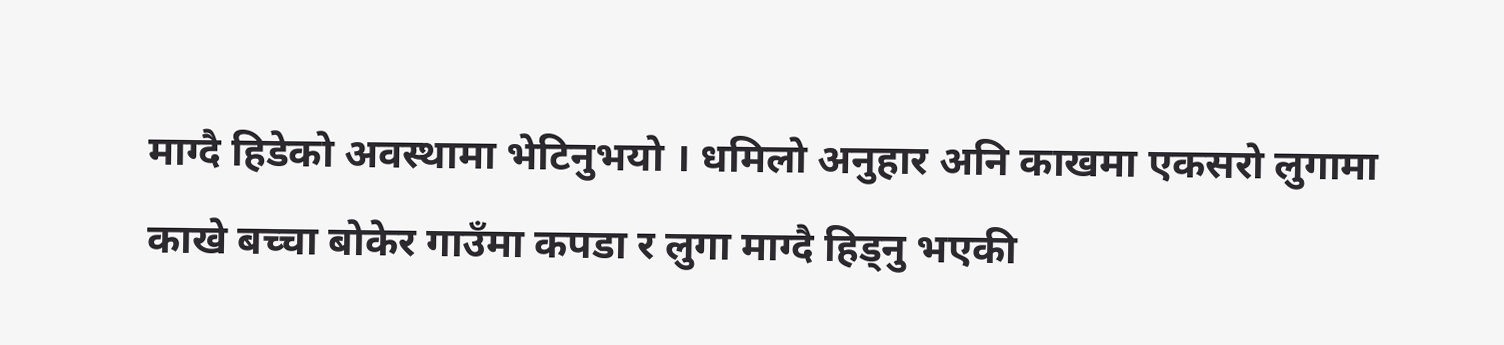माग्दै हिडेको अवस्थामा भेटिनुभयो । धमिलो अनुहार अनि काखमा एकसरो लुगामा काखे बच्चा बोकेर गाउँमा कपडा र लुगा माग्दै हिड्नु भएकी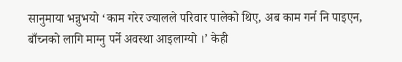सानुमाया भन्नुभयो ‘काम गरेर ज्यालले परिवार पालेको थिए, अब काम गर्न नि पाइएन, बाँच्नको लागि माग्नु पर्ने अवस्था आइलाग्यो ।’ केही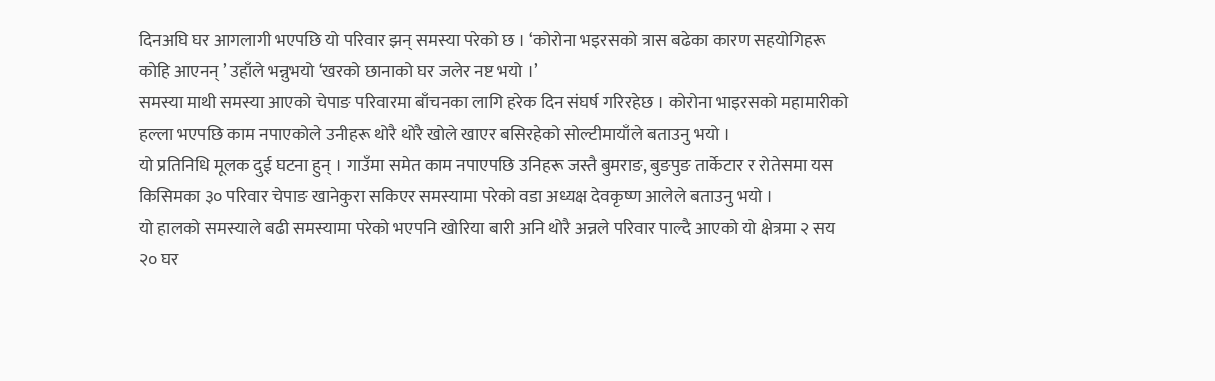दिनअघि घर आगलागी भएपछि यो परिवार झन् समस्या परेको छ । ‘कोरोना भइरसको त्रास बढेका कारण सहयोगिहरू कोहि आएनन् ’ उहाँले भन्नुभयो ‘खरको छानाको घर जलेर नष्ट भयो ।’
समस्या माथी समस्या आएको चेपाङ परिवारमा बाँचनका लागि हरेक दिन संघर्ष गरिरहेछ । कोरोना भाइरसको महामारीको हल्ला भएपछि काम नपाएकोले उनीहरू थोरै थोरै खोले खाएर बसिरहेको सोल्टीमायाँले बताउनु भयो ।
यो प्रतिनिधि मूलक दुई घटना हुन् । गाउँमा समेत काम नपाएपछि उनिहरू जस्तै बुमराङ, बुङपुङ तार्केटार र रोतेसमा यस किसिमका ३० परिवार चेपाङ खानेकुरा सकिएर समस्यामा परेको वडा अध्यक्ष देवकृष्ण आलेले बताउनु भयो ।
यो हालको समस्याले बढी समस्यामा परेको भएपनि खोरिया बारी अनि थोरै अन्नले परिवार पाल्दै आएको यो क्षेत्रमा २ सय २० घर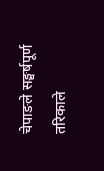चेपाङले सङ्घर्षपूर्ण तरिकाले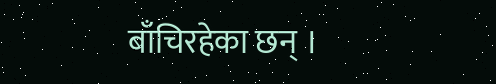बाँचिरहेका छन् ।